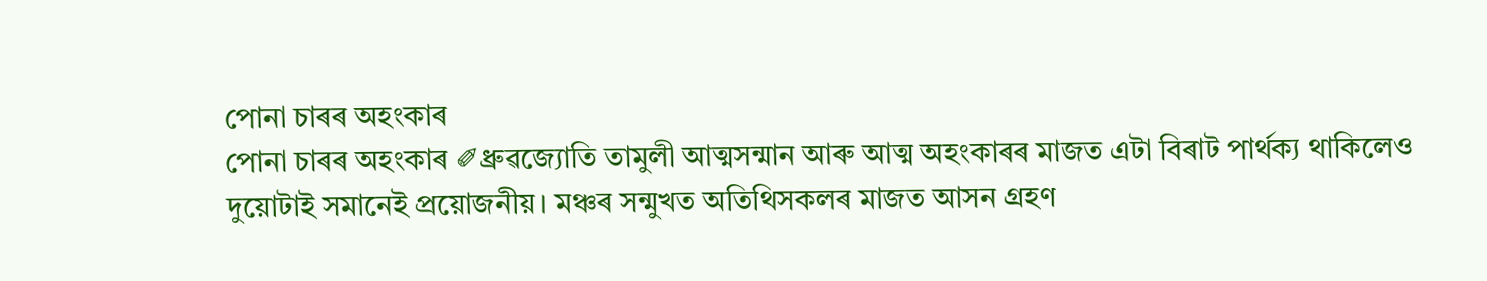পোনা চাৰৰ অহংকাৰ
পোনা চাৰৰ অহংকাৰ ✐ধ্ৰুৱজ্যোতি তামুলী আত্মসন্মান আৰু আত্ম অহংকাৰৰ মাজত এটা বিৰাট পাৰ্থক্য থাকিলেও দুয়োটাই সমানেই প্ৰয়োজনীয়। মঞ্চৰ সন্মুখত অতিথিসকলৰ মাজত আসন গ্ৰহণ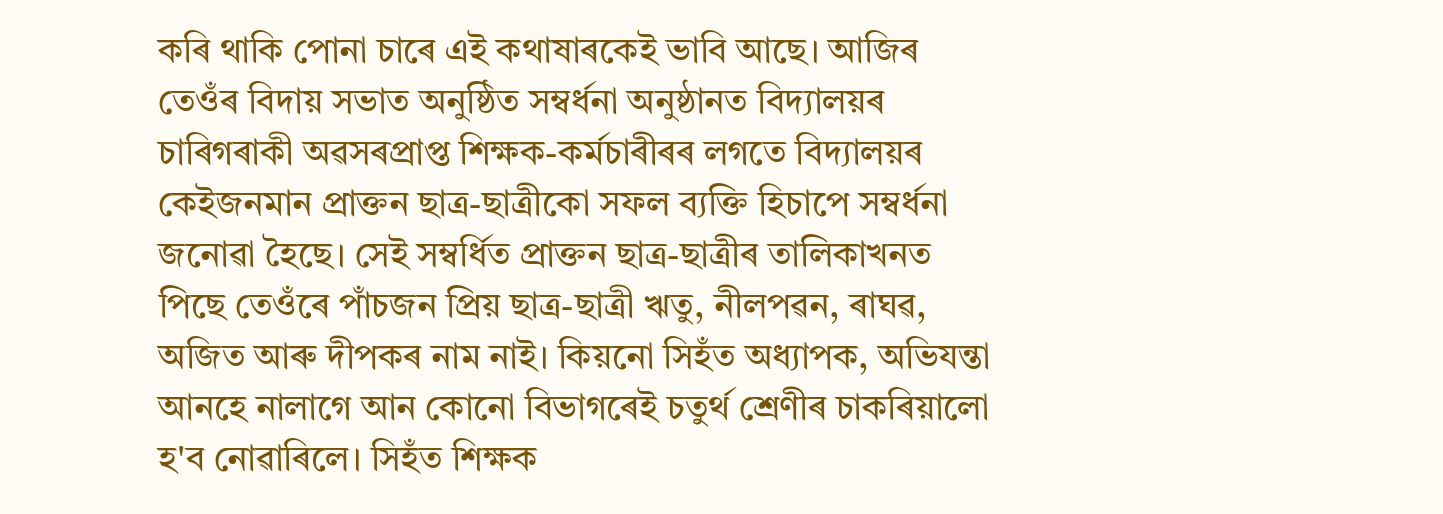কৰি থাকি পোনা চাৰে এই কথাষাৰকেই ভাবি আছে। আজিৰ তেওঁৰ বিদায় সভাত অনুষ্ঠিত সম্বৰ্ধনা অনুষ্ঠানত বিদ্যালয়ৰ চাৰিগৰাকী অৱসৰপ্ৰাপ্ত শিক্ষক-কৰ্মচাৰীৰৰ লগতে বিদ্যালয়ৰ কেইজনমান প্ৰাক্তন ছাত্ৰ-ছাত্ৰীকো সফল ব্যক্তি হিচাপে সম্বৰ্ধনা জনোৱা হৈছে। সেই সম্বৰ্ধিত প্ৰাক্তন ছাত্ৰ-ছাত্ৰীৰ তালিকাখনত পিছে তেওঁৰে পাঁচজন প্ৰিয় ছাত্ৰ-ছাত্ৰী ঋতু, নীলপৱন, ৰাঘৱ, অজিত আৰু দীপকৰ নাম নাই। কিয়নো সিহঁত অধ্যাপক, অভিযন্তা আনহে নালাগে আন কোনো বিভাগৰেই চতুৰ্থ শ্ৰেণীৰ চাকৰিয়ালো হ'ব নোৱাৰিলে। সিহঁত শিক্ষক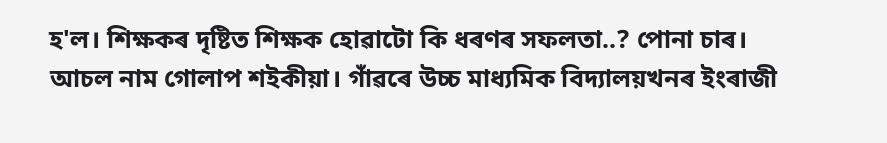হ'ল। শিক্ষকৰ দৃষ্টিত শিক্ষক হোৱাটো কি ধৰণৰ সফলতা..? পোনা চাৰ। আচল নাম গোলাপ শইকীয়া। গাঁৱৰে উচ্চ মাধ্যমিক বিদ্যালয়খনৰ ইংৰাজী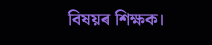বিষয়ৰ শিক্ষক।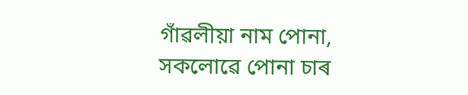গাঁৱলীয়া নাম পোনা, সকলোৱে পোনা চাৰ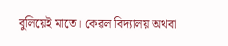বুলিয়েই মাতে। কেৱল বিদ্যালয় অথবা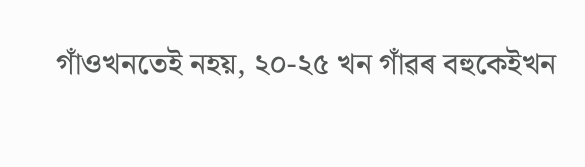গাঁওখনতেই নহয়, ২০-২৫ খন গাঁৱৰ বহুকেইখন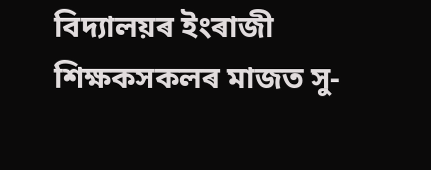বিদ্যালয়ৰ ইংৰাজী শিক্ষকসকলৰ মাজত সু-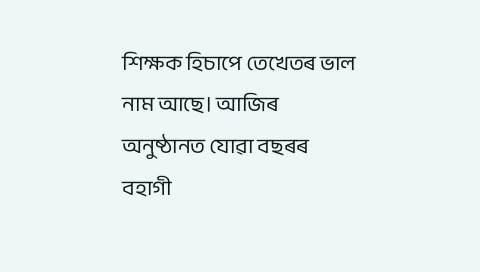শিক্ষক হিচাপে তেখেতৰ ভাল নাম আছে। আজিৰ অনুষ্ঠানত যোৱা বছৰৰ বহাগী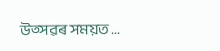উত্সৱৰ সময়ত ...